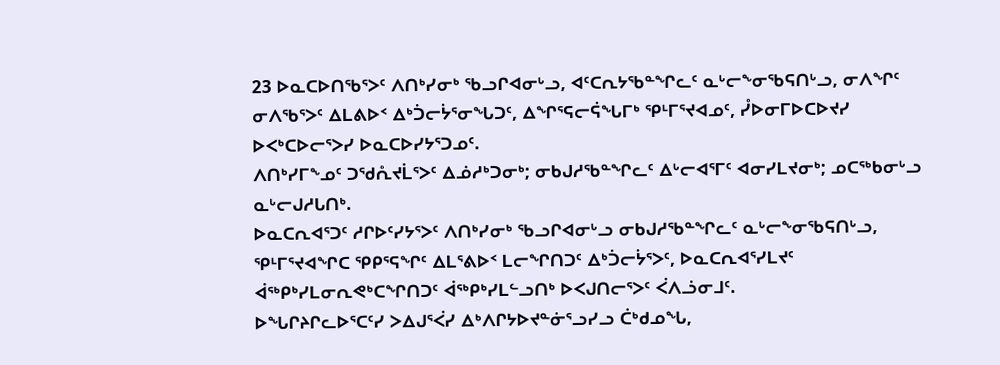23 ᐅᓇᑕᐅᑎᖃᕐᐳᑦ ᐱᑎᒃᓯᓂᒃ ᖃᓗᒋᐊᓂᒡᓗ, ᐊᑦᑕᕆᔭᖃᓐᖏᓚᑦ ᓇᒡᓕᖕᓂᖃᕋᑎᒡᓗ, ᓂᐱᖏᑦ ᓂᐱᖃᕐᐳᑦ ᐃᒪᕕᐅᑉ ᐃᒃᑑᓕᔮᕐᓂᖓᑐᑦ, ᐃᖏᕐᕋᓕᕌᖓᒥᒃ ᕿᒻᒥᕐᔪᐊᓄᑦ, ᓮᐅᓂᒥᐅᑕᐅᔪᓯ ᐅᐸᒃᑕᐅᓕᕐᐳᓯ ᐅᓇᑕᐅᓯᔭᕐᑐᓄᑦ.
ᐱᑎᒃᓯᒥᖕᓄᑦ ᑐᖁᕅᔪᒫᕐᐳᑦ ᐃᓅᓱᒃᑐᓂᒃ; ᓂᑲᒍᓱᖃᓐᖏᓚᑦ ᐃᒡᓕᐊᕐᒥᑦ ᐊᓂᓯᒪᔪᓂᒃ; ᓄᑕᖅᑲᓂᒡᓗ ᓇᒡᓕᒍᓱᒐᑎᒃ.
ᐅᓇᑕᕆᐊᕐᑐᑦ ᓱᒋᐅᑦᓯᔭᕐᐳᑦ ᐱᑎᒃᓯᓂᒃ ᖃᓗᒋᐊᓂᒡᓗ ᓂᑲᒍᓱᖃᓐᖏᓚᑦ ᓇᒡᓕᖕᓂᖃᕋᑎᒡᓗ, ᕿᒻᒥᕐᔪᐊᖏᑕ ᕿᑭᕐᕋᖏᑦ ᐃᒪᕐᕕᐅᑉ ᒪᓕᖏᑎᑐᑦ ᐃᒃᑑᓕᔮᕐᐳᑦ, ᐅᓇᑕᕆᐊᕐᓯᒪᔪᑦ ᐋᖅᑭᒃᓯᒪᓂᕆᕙᒃᑕᖏᑎᑐᑦ ᐋᖅᑭᒃᓯᒪᓪᓗᑎᒃ ᐅᐸᒍᑎᓕᕐᐳᑦ ᐹᐱᓘᓂᒧᑦ.
ᐅᖓᒋᔨᒋᓚᐅᕐᑕᑦᓯ ᐳᐃᒍᕐᐹᓯ ᐃᒃᐱᒋᔭᐅᔪᓐᓃᕐᓗᓯᓗ ᑖᒃᑯᓄᖓ,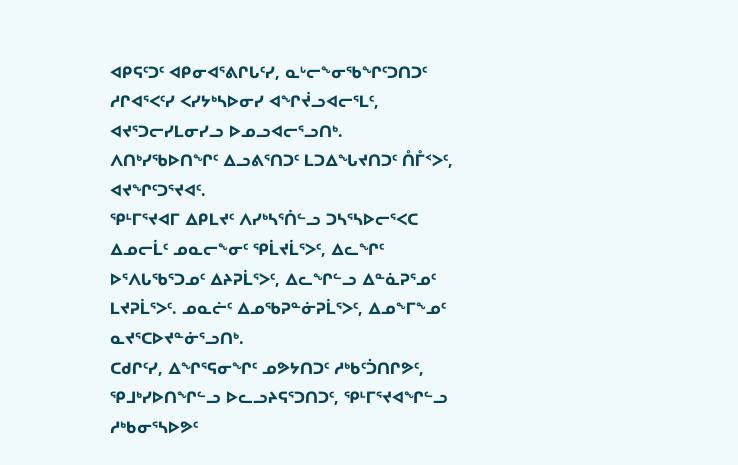ᐊᑭᕋᑦᑐᑦ ᐊᑭᓂᐊᕐᕕᒋᒐᑦᓯ, ᓇᒡᓕᖕᓂᖃᖏᑦᑐᑎᑐᑦ ᓱᒋᐊᕐᐸᑦᓯ ᐸᓯᔭᒃᓴᐅᓂᓯ ᐊᖏᔫᓗᐊᓕᕐᒪᑦ, ᐊᔪᕐᑐᓕᓯᒪᓂᓯᓗ ᐅᓄᓗᐊᓕᕐᓗᑎᒃ.
ᐱᑎᒃᓯᖃᐅᑎᖏᑦ ᐃᓗᕕᕐᑎᑐᑦ ᒪᑐᐃᖓᔪᑎᑐᑦ ᑍᒤᑉᐳᑦ, ᐊᔪᖏᑦᑐᕐᔪᐊᑦ.
ᕿᒻᒥᕐᔪᐊᒥ ᐃᑭᒪᔪᑦ ᐱᓯᒃᓴᕐᑏᓪᓗ ᑐᓴᕐᓴᐅᓕᕐᐸᑕ ᐃᓄᓕᒫᑦ ᓄᓇᓕᖕᓂᑦ ᕿᒫᔪᒫᕐᐳᑦ, ᐃᓚᖏᑦ ᐅᕐᐱᒐᖃᕐᑐᓄᑦ ᐃᔨᕈᒫᕐᐳᑦ, ᐃᓚᖏᓪᓗ ᐃᓐᓈᕈᕐᓄᑦ ᒪᔪᕈᒫᕐᐳᑦ. ᓄᓇᓖᑦ ᐃᓄᖃᕈᓐᓃᕈᒫᕐᐳᑦ, ᐃᓄᖕᒥᖕᓄᑦ ᓇᔪᕐᑕᐅᔪᓐᓃᕐᓗᑎᒃ.
ᑕᑯᒋᑦᓯ, ᐃᖏᕐᕋᓂᖏᑦ ᓄᕗᔭᑎᑐᑦ ᓱᒃᑲᑦᑑᑎᒋᕗᑦ, ᕿᒧᒃᓯᐅᑎᖏᓪᓗ ᐅᓚᓗᔨᕋᕐᑐᑎᑐᑦ, ᕿᒻᒥᕐᔪᐊᖏᓪᓗ ᓱᒃᑲᓂᕐᓴᐅᕗᑦ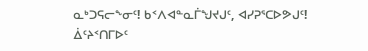ᓇᒃᑐᕋᓕᖕᓂᑦ! ᑲᑉᐱᐊᓐᓇᒦᖑᔪᒍᑦ, ᐊᓯᕈᕐᑕᐅᕗᒍᑦ!
ᐄᑦᔨᑉᑎᒥᐅᑦ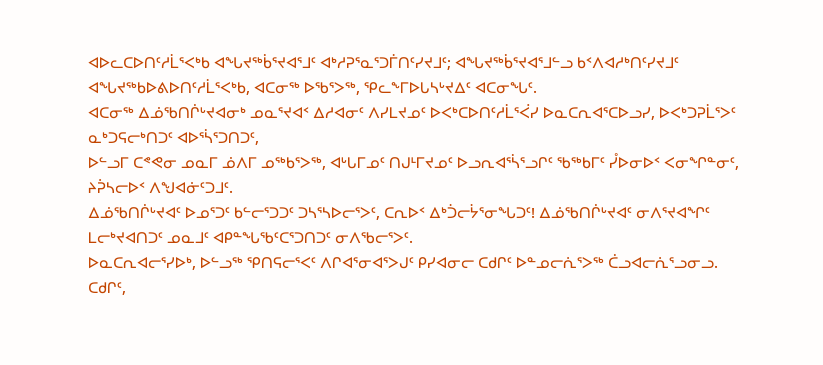ᐊᐅᓚᑕᐅᑎᑦᓱᒫᕐᐸᒃᑲ ᐊᖓᔪᖅᑳᕐᔪᐊᕐᒧᑦ ᐊᒃᓱᕈᕐᓇᕐᑐᒦᑎᑦᓯᔪᒧᑦ; ᐊᖓᔪᖅᑳᕐᔪᐊᕐᒧᓪᓗ ᑲᑉᐱᐊᓱᒃᑎᑦᓯᔪᒧᑦ ᐊᖓᔪᖅᑲᐅᕕᐅᑎᑦᓱᒫᕐᐸᒃᑲ, ᐊᑕᓂᖅ ᐅᖃᕐᐳᖅ, ᕿᓚᖕᒥᐅᒐᓴᒡᔪᐃᑦ ᐊᑕᓂᖓᑦ.
ᐊᑕᓂᖅ ᐃᓅᖃᑎᒌᒡᔪᐊᓂᒃ ᓄᓇᕐᔪᐊᑉ ᐃᓱᐊᓂᑦ ᐱᓯᒪᔪᓄᑦ ᐅᐸᒃᑕᐅᑎᑦᓱᒫᕐᐹᓯ ᐅᓇᑕᕆᐊᕐᑕᐅᓗᓯ, ᐅᐸᒃᑐᕈᒫᕐᐳᑦ ᓇᒃᑐᕋᓕᒃᑎᑐᑦ ᐊᐅᕐᓵᕐᑐᑎᑐᑦ,
ᐅᓪᓗᒥ ᑕᕝᕙᓂ ᓄᓇᒥ ᓅᐱᒥ ᓄᖅᑲᕐᐳᖅ, ᐊᒡᒐᒥᓄᑦ ᑎᒍᒻᒥᔪᓄᑦ ᐅᓗᕆᐊᕐᓵᕐᓗᒋᑦ ᖃᖅᑲᒥᑦ ᓮᐅᓂᐅᑉ ᐸᓂᖏᓐᓂᑦ, ᔨᕉᓴᓕᐅᑉ ᐱᖑᐊᓃᑦᑐᒧᑦ.
ᐃᓅᖃᑎᒌᒡᔪᐊᑦ ᐅᓄᕐᑐᑦ ᑲᓪᓕᕐᑐᑐᑦ ᑐᓴᕐᓴᐅᓕᕐᐳᑦ, ᑕᕆᐅᑉ ᐃᒃᑑᓕᔮᕐᓂᖓᑐᑦ! ᐃᓅᖃᑎᒌᒡᔪᐊᑦ ᓂᐱᕐᔪᐊᖏᑦ ᒪᓕᒃᔪᐊᑎᑐᑦ ᓄᓇᒧᑦ ᐊᑭᓐᖓᖃᑦᑕᕐᑐᑎᑐᑦ ᓂᐱᖃᓕᕐᐳᑦ.
ᐅᓇᑕᕆᐊᓕᕐᓯᐅᒃ, ᐅᓪᓗᖅ ᕿᑎᕋᓕᕐᐸᑦ ᐱᒋᐊᕐᓂᐊᕐᐳᒍᑦ ᑭᓯᐊᓂᓕ ᑕᑯᒋᑦ ᐅᓐᓄᓕᕇᕐᐳᖅ ᑖᓗᐊᓕᕇᕐᓗᓂᓗ.
ᑕᑯᒋᑦ,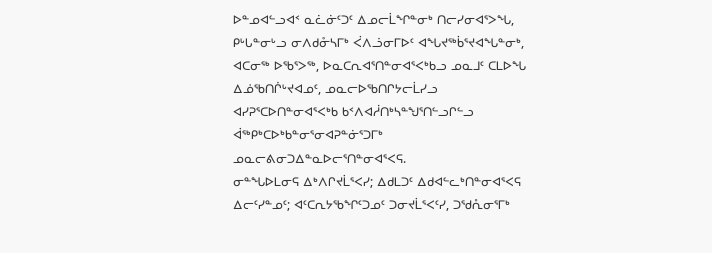ᐅᓐᓄᐊᓪᓗᐊᑉ ᓇᓛᓃᑦᑐᑦ ᐃᓄᓕᒫᖏᓐᓂᒃ ᑎᓕᓯᓂᐊᕐᐳᖓ, ᑭᒡᒐᓐᓂᒡᓗ ᓂᐱᑯᓁᓴᒥᒃ ᐹᐱᓘᓂᒥᐅᑦ ᐊᖓᔪᖅᑳᕐᔪᐊᖓᓐᓂᒃ, ᐊᑕᓂᖅ ᐅᖃᕐᐳᖅ, ᐅᓇᑕᕆᐊᕐᑎᓐᓂᐊᕐᐸᒃᑲᓗ ᓄᓇᒧᑦ ᑕᒪᐅᖓ ᐃᓅᖃᑎᒌᒡᔪᐊᓄᑦ, ᓄᓇᓕᐅᖃᑎᒋᔭᓕᒫᓯᓗ ᐊᓯᕈᕐᑕᐅᑎᓐᓂᐊᕐᐸᒃᑲ ᑲᑉᐱᐊᓲᑎᒃᓴᓐᖑᕐᑎᓪᓗᒋᓪᓗ ᐋᖅᑭᒃᑕᐅᒃᑲᓐᓂᕐᓂᐊᕈᓐᓃᕐᑐᒥᒃ ᓄᓇᓕᕕᓂᑐᐃᓐᓇᐅᓕᕐᑎᓐᓂᐊᕐᐸᕋ.
ᓂᓐᖓᐅᒪᓂᕋ ᐃᒃᐱᒋᔪᒫᕐᐸᓯ; ᐃᑯᒪᑐᑦ ᐃᑯᐊᓪᓚᒃᑎᓐᓂᐊᕐᐸᕋ ᐃᓕᑦᓯᓐᓄᑦ; ᐊᑦᑕᕆᔭᖃᖏᑦᑐᓄᑦ ᑐᓂᔪᒫᕐᐸᑦᓯ, ᑐᖁᕅᓂᕐᒥᒃ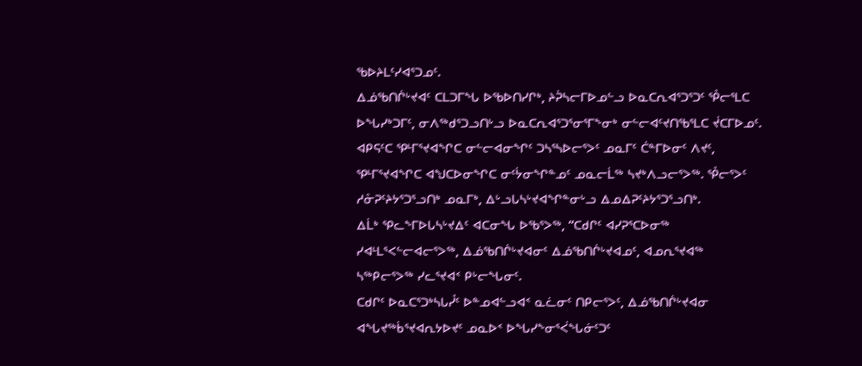ᖃᐅᔨᒪᑦᓯᐊᕐᑐᓄᑦ.
ᐃᓅᖃᑎᒌᒡᔪᐊᑦ ᑕᒪᑐᒥᖓ ᐅᖃᐅᑎᓯᒋᒃ, ᔨᕉᓴᓕᒥᐅᓄᓪᓗ ᐅᓇᑕᕆᐊᕐᑐᕐᑐᑦ ᕾᓕᕐᒪᑕ ᐅᖓᓯᒃᑐᒥᑦ, ᓂᐱᖅᑯᕐᑐᓗᑎᒡᓗ ᐅᓇᑕᕆᐊᕐᑐᕐᓂᕐᒥᖕᓂᒃ ᓂᓪᓕᐊᑦᔪᑎᖃᕐᒪᑕ ᔫᑕᒥᐅᓄᑦ.
ᐊᑭᕋᑦᑕ ᕿᒻᒥᕐᔪᐊᖏᑕ ᓂᓪᓕᐊᓂᖏᑦ ᑐᓴᕐᓴᐅᓕᕐᐳᑦ ᓄᓇᒥᑦ ᑖᓐᒥᐅᓂᑦ ᐱᔪᑦ, ᕿᒻᒥᕐᔪᐊᖏᑕ ᐊᖑᑕᐅᓂᖏᑕ ᓂᑦᔮᓂᖏᓐᓄᑦ ᓄᓇᓕᒫᖅ ᓴᔪᒃᐱᓗᓕᕐᐳᖅ. ᕾᓕᕐᐳᑦ ᓱᓁᕈᑦᔨᔭᕐᑐᕐᓗᑎᒃ ᓄᓇᒥᒃ, ᐃᒡᓗᒐᓴᒡᔪᐊᖏᓐᓂᒡᓗ ᐃᓄᐃᕈᑦᔨᔭᕐᑐᕐᓗᑎᒃ.
ᐃᒫᒃ ᕿᓚᖕᒥᐅᒐᓴᒡᔪᐃᑦ ᐊᑕᓂᖓ ᐅᖃᕐᐳᖅ, “ᑕᑯᒋᑦ ᐊᓯᕈᕐᑕᐅᓂᖅ ᓯᐊᒻᒪᕐᐸᓪᓕᐊᓕᕐᐳᖅ, ᐃᓅᖃᑎᒌᒡᔪᐊᓂᑦ ᐃᓅᖃᑎᒌᒡᔪᐊᓄᑦ, ᐊᓄᕆᕐᔪᐊᖅ ᓴᖅᑭᓕᕐᐳᖅ ᓯᓚᕐᔪᐊᑉ ᑭᒡᓕᖓᓂᑦ.
ᑕᑯᒋᑦ ᐅᓇᑕᕐᑐᒃᓴᒐᓮᑦ ᐅᓐᓄᐊᓪᓗᐊᑉ ᓇᓛᓂᑦ ᑎᑭᓕᕐᐳᑦ, ᐃᓅᖃᑎᒌᒡᔪᐊᓂ ᐊᖓᔪᖅᑳᕐᔪᐊᕆᔭᐅᔪᑦ ᓄᓇᐅᑉ ᐅᖓᓯᖕᓂᕐᐹᖓᓃᑦᑐᑦ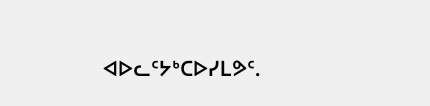ᐊᐅᓚᑦᔭᒃᑕᐅᓯᒪᕗᑦ.